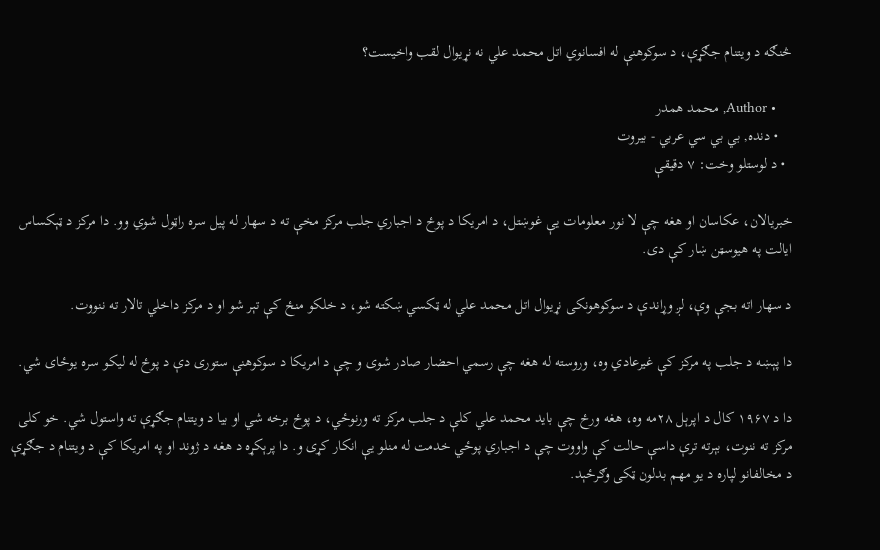څنګه د ویتنام جګړې، د سوکوهنې له افسانوي اتل محمد علي نه نړیوال لقب واخیست؟

    • Author, محمد همدر
    • دنده, بي بي سي عربي - بيروت
  • د لوستلو وخت: ۷ دقیقې

خبریالان، عکاسان او هغه چې لا نور معلومات یې غوښتل، د امریکا د پوځ د اجباري جلب مرکز مخې ته د سهار له پیل سره راټول شوي وو. دا مرکز د ټېکساس ایالت په هیوسټن ښار کې دی.

د سهار اته بجې وې، لږ وړاندې د سوکوهونکی نړیوال اتل محمد علي له ټکسي ښکته شو، د خلکو منځ کې تېر شو او د مرکز داخلي تالار ته ننووت.

دا پېښه د جلب په مرکز کې غیرعادي وه، وروسته له هغه چې رسمي احضار صادر شوی و چې د امریکا د سوکوهنې ستوری دې د پوځ له لیکو سره یوځای شي.

دا د ۱۹۶۷ کال د اپرېل ۲۸مه وه، هغه ورځ چې باید محمد علي کلې د جلب مرکز ته ورنوځي، د پوځ برخه شي او بیا د ویتنام جګړې ته واستول شي. خو کلی مرکز ته ننوت، بېرته ترې داسې حالت کې واووت چې د اجباري پوځي خدمت له منلو یې انکار کړی و. دا پرېکړه د هغه د ژوند او په امریکا کې د ویتنام د جګړې د مخالفانو لپاره د یو مهم بدلون ټکی وګرځېد.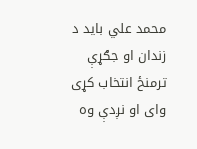محمد علي باید د زندان او جګړې ترمنځ انتخاب کړی وای او نږدې وه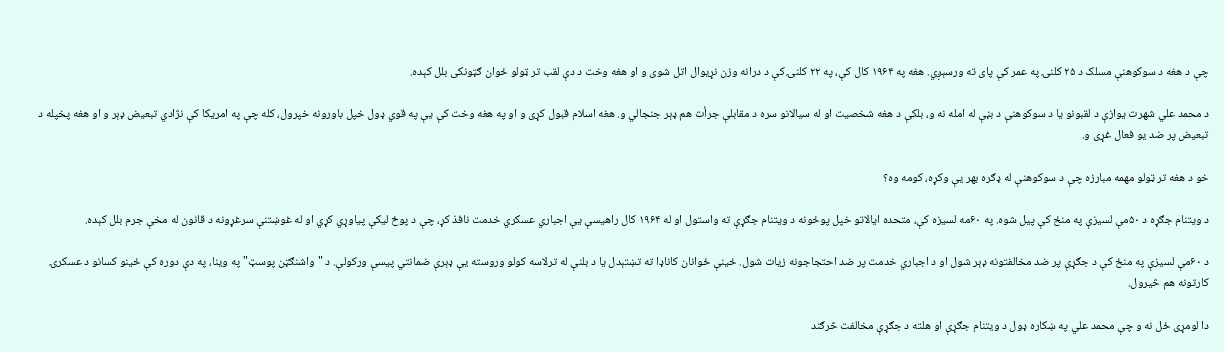چې د هغه د سوکوهنې مسلک د ۲۵ کلنۍ په عمر کې پای ته ورسېږي. هغه په ۱۹۶۴ کال کې، په ۲۲ کلنۍ کې د درانه وزن نړیوال اتل شوی و او هغه وخت د دې لقب تر ټولو ځوان ګټونکی بلل کېده.

د محمد علي شهرت یوازې د لقبونو یا د سوکوهنې د بڼې له امله نه و، بلکې د هغه شخصیت او له سیالانو سره د مقابلې جرأت هم ډېر جنجالي و. هغه اسلام قبول کړی و او په هغه وخت کې یې په قوي ډول خپل باورونه خپرول، کله چې په امریکا کې نژادي تبعیض ډېر و او هغه پخپله د تبعیض پر ضد یو فعال غړی و.

خو د هغه تر ټولو مهمه مبارزه چې د سوکوهنې له ډګره بهر یې وکړه، کومه وه؟

د ویتنام جګړه د ۵۰مې لسیزې په منځ کې پیل شوه. په ۶۰مه لسیزه کې، متحده ایالاتو خپل پوځونه د ویتنام جګړې ته واستول او له ۱۹۶۴ کال راهیسې یې اجباري عسکري خدمت نافذ کړ، چې د پوځ لیکې پیاوړي کړي او له غوښتنې سرغړونه د قانون له مخې جرم بلل کېده.

د ۶۰مې لسیزې په منځ کې د جګړې پر ضد مخالفتونه ډېر شول او د اجباري خدمت پر ضد احتجاجونه زیات شول. ځینې ځوانان کاناډا ته تښتېدل یا د بلنې له ترلاسه کولو وروسته یې ډېرې ضمانتي پیسې ورکولې. د "واشنګټن پوسټ" په وینا، په دې دوره کې ځینو کسانو د عسکرۍ کارتونه هم څيرول.

دا لومړی ځل نه و چې محمد علي په ښکاره ډول د ویتنام جګړې او هلته د جګړې مخالفت څرګند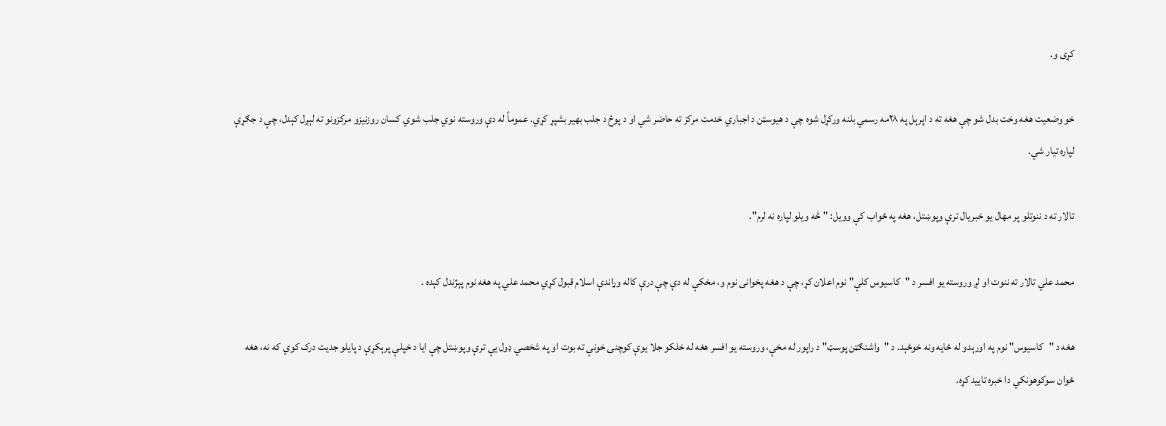کړی و.

خو وضعیت هغه وخت بدل شو چې هغه ته د اپرېل په ۲۸مه رسمي بلنه ورکړل شوه چې د هیوسټن د اجباري خدمت مرکز ته حاضر شي او د پوځ د جلب بهیر بشپړ کړي. عموماً له دې وروسته نوي جلب شوي کسان روزنیزو مرکزونو ته لېږل کېدل، چې د جګړې لپاره تیار شي.

تالار ته د ننوتلو پر مهال یو خبریال ترې وپوښتل، هغه په ځواب کې وویل: "څه ویلو لپاره نه لرم".

محمد علي تالار ته ننوت او لږ وروسته یو افسر د "کاسیوس کلې" نوم اعلان کړ، چې د هغه پخوانی نوم و، مخکې له دې چې درې کاله وړاندې اسلام قبول کړي محمد علي په هغه نوم پېژندل کېده .

هغه د "کاسیوس" نوم په اورېدو له ځایه ونه خوځېد. د "واشنګټن پوسټ" د راپور له مخې، وروسته یو افسر هغه له خلکو جلا یوې کوچنۍ خونې ته بوت او په شخصي ډول یې ترې وپوښتل چې ایا د خپلې پرېکړې د پایلو جديت درک کوي که نه، هغه ځوان سوکوهونکي دا خبره تایید کړه.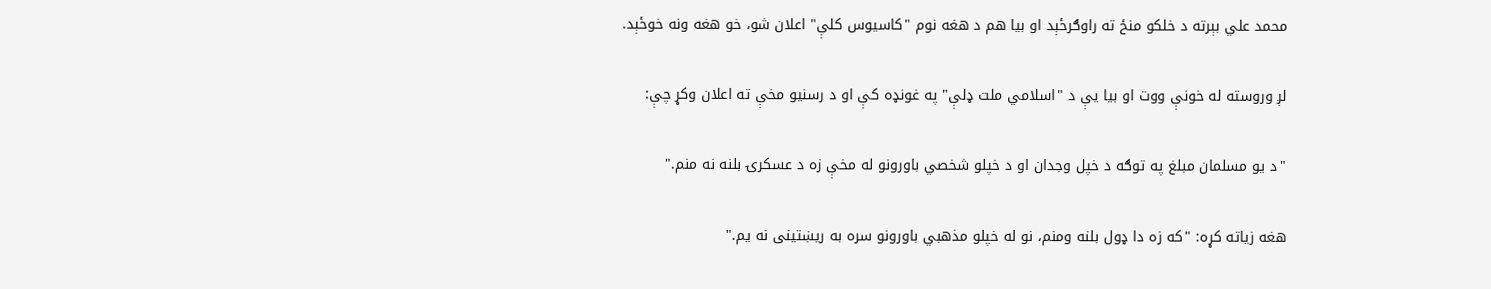محمد علي بېرته د خلکو منځ ته راوګرځېد او بیا هم د هغه نوم "کاسیوس کلې" اعلان شو، خو هغه ونه خوځېد.

لږ وروسته له خونې ووت او بیا یې د "اسلامي ملت ‌ډلې" په غونډه کې او د رسنیو مخې ته اعلان وکړ چې:

"د یو مسلمان مبلغ په توګه د خپل وجدان او د خپلو شخصي باورونو له مخې زه د عسکرۍ بلنه نه منم."

هغه زیاته کړه: "که زه دا ډول بلنه ومنم، نو له خپلو مذهبي باورونو سره به ریښتینی نه یم."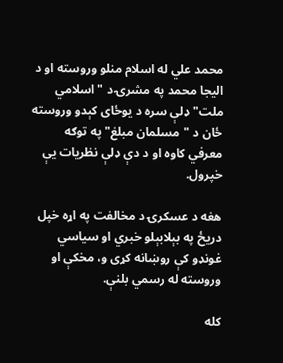محمد علي له اسلام منلو وروسته او د الیجا محمد په مشرۍ د "اسلامي ملت" ډلې سره د یوځای کېدو وروسته ځان د "مسلمان مبلغ" په توګه معرفي کاوه او د دې ډلې نظریات یې خپرول.

هغه د عسکرۍ د مخالفت په اړه خپل دریځ په بېلابېلو خبري او سیاسي غونډو کې روښانه کړی و، مخکې او وروسته له رسمي بلنې.

کله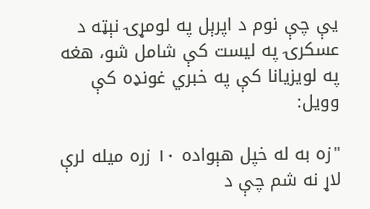یې چې نوم د اپرېل په لومړۍ نېټه د عسکرۍ په لیست کې شامل شو، هغه په لویزیانا کې په خبري غونډه کې وویل:

"زه به له خپل هېواده ۱۰ زره میله لرې لاړ نه شم چې د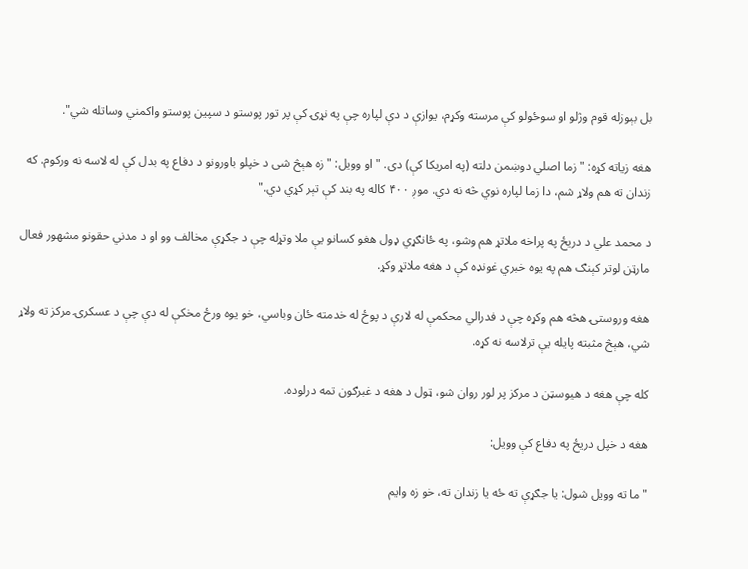بل بېوزله قوم وژلو او سوځولو کې مرسته وکړم، یوازې د دې لپاره چې په نړۍ کې پر تور پوستو د سپین پوستو واکمني وساتله شي".

هغه زیاته کړه: "زما اصلي دوښمن دلته (په امریکا کې) دی. " او وویل: "زه هېڅ شی د خپلو باورونو د دفاع په بدل کې له لاسه نه ورکوم. که زندان ته هم ولاړ شم، دا زما لپاره نوي څه نه دي. موږ ۴۰۰ کاله په بند کې تېر کړي دي."

د محمد علي د دریځ په پراخه ملاتړ هم وشو، په ځانګړي ډول هغو کسانو یې ملا وتړله چې د جګړې مخالف وو او د مدني حقونو مشهور فعال مارټن لوتر کېنګ هم په یوه خبري غونډه کې د هغه ملاتړ وکړ.

هغه وروستۍ هڅه هم وکړه چې د فدرالي محکمې له لارې د پوځ له خدمته ځان وباسي، خو یوه ورځ مخکې له دې چې د عسکرۍ مرکز ته ولاړ شي، هېڅ مثبته پایله يې ترلاسه نه کړه.

کله چې هغه د هیوسټن د مرکز پر لور روان شو، ټول د هغه د غبرګون تمه درلوده.

هغه د خپل دریځ په دفاع کې وویل:

"ما ته وویل شول: یا جګړې ته ځه یا زندان ته، خو زه وایم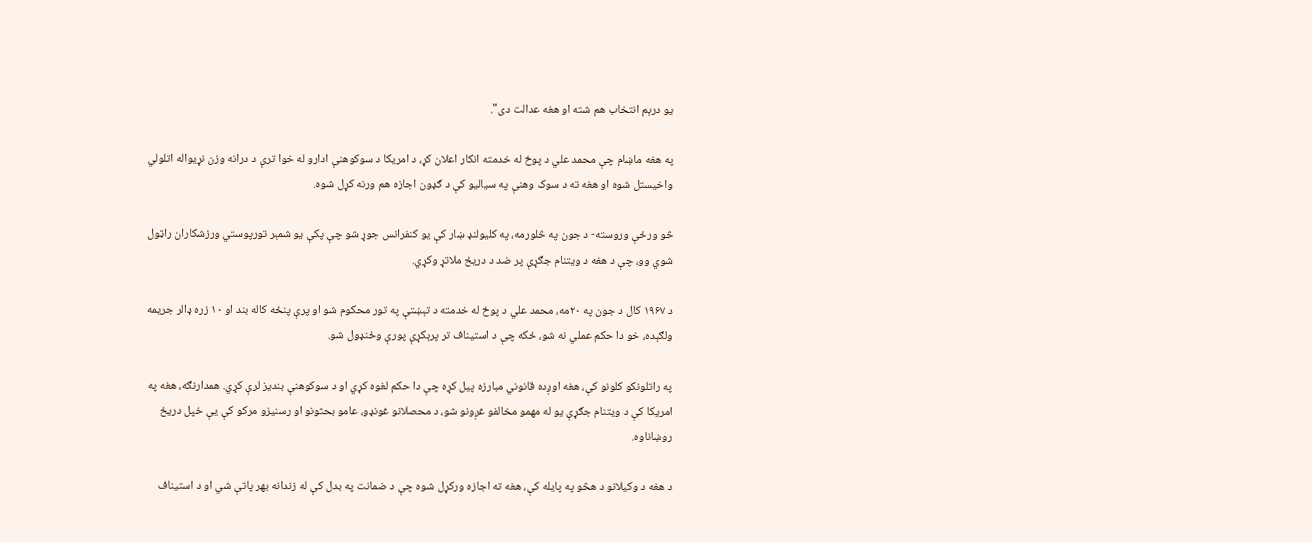یو درېم انتخاب هم شته او هغه عدالت دی".

په هغه ماښام چې محمد علي د پوځ له خدمته انکار اعلان کړ، د امریکا د سوکوهنې ادارو له خوا ترې د درانه وزن نړیواله اتلولي واخیستل شوه او هغه ته د سوک وهنې په سیالیو کې د ګډون اجازه هم ورنه کړل شوه.

څو ورځې وروسته- د جون په څلورمه، په کلیولنډ ښار کې یو کنفرانس جوړ شو چې پکې یو شمېر تورپوستي ورزشکاران راټول شوي وو، چې د هغه د ویتنام جګړې پر ضد د دریځ ملاتړ وکړي.

د ۱۹۶۷ کال د جون په ۲۰مه، محمد علي د پوځ له خدمته د تېښتې په تور محکوم شو او پرې پنځه کاله بند او ۱۰ زره ډالر جریمه ولګېده، خو دا حکم عملي نه شو، ځکه چې د استیناف تر پرېکړې پورې وځنډول شو.

په راتلونکو کلونو کې، هغه اوږده قانوني مبارزه پیل کړه چې دا حکم لغوه کړي او د سوکوهنې بندیز لرې کړي. همدارنګه، هغه په امریکا کې د ویتنام جګړې یو له مهمو مخالفو غږونو شو، د محصلانو غونډو، عامو بحثونو او رسنیزو مرکو کې یې خپل دریځ روښاناوه.

د هغه د وکیلانو د هڅو په پایله کې، هغه ته اجازه ورکړل شوه چې د ضمانت په بدل کې له زندانه بهر پاتې شي او د استیناف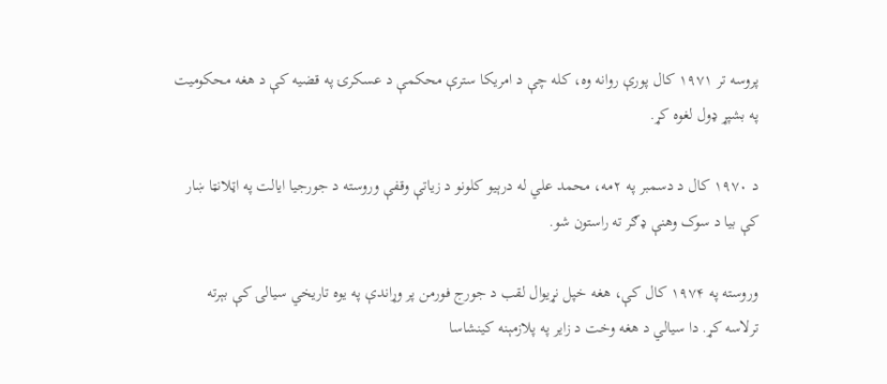پروسه تر ۱۹۷۱ کال پورې روانه وه، کله چې د امریکا سترې محکمې د عسکرۍ په قضیه کې د هغه محکومیت په بشپړ ډول لغوه کړ.

د ۱۹۷۰ کال د دسمبر په ۲مه، محمد علي له درېیو کلونو د زیاتې وقفې وروسته د جورجیا ایالت په اټلانټا ښار کې بیا د سوک وهنې ډګر ته راستون شو.

وروسته په ۱۹۷۴ کال کې، هغه خپل نړیوال لقب د جورج فورمن پر وړاندې په یوه تاریخي سیالۍ کې بېرته ترلاسه کړ. دا سیالي د هغه وخت د زایر په پلازمېنه کینشاسا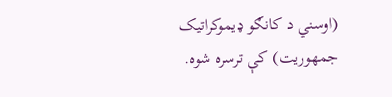(اوسني د کانګو ډیموکراتیک جمهوریت) کې ترسره شوه.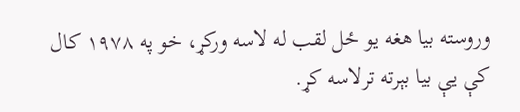وروسته بیا هغه یو ځل لقب له لاسه ورکړ، خو په ۱۹۷۸ کال کې یې بیا بېرته ترلاسه کړ.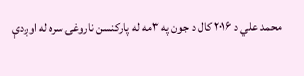محمد علي د ۲۰۱۶ کال د جون په ۳مه له پارکنسن ناروغۍ سره له اوږدې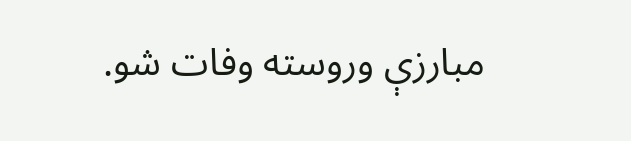مبارزې وروسته وفات شو.